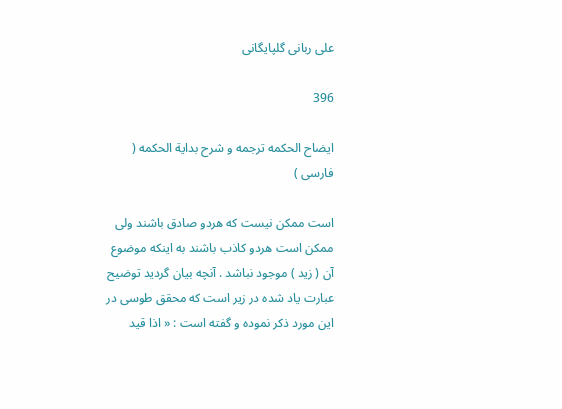على ربانى گلپايگانى

396

ايضاح الحكمه ترجمه و شرح بداية الحكمه ( فارسى )

است ممكن نيست كه هردو صادق باشند ولى ممكن است هردو كاذب باشند به اينكه موضوع آن ( زيد ) موجود نباشد . آنچه بيان گرديد توضيح عبارت ياد شده در زير است كه محقق طوسى در اين مورد ذكر نموده و گفته است : « اذا قيد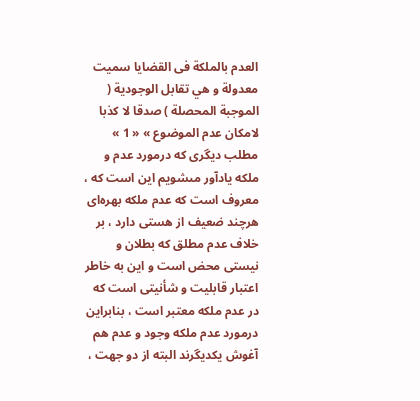العدم بالملكة فى القضايا سميت معدولة و هي تقابل الوجودية ( الموجبة المحصلة ) صدقا لا كذبا لامكان عدم الموضوع » « 1 » مطلب ديگرى كه درمورد عدم و ملكه يادآور مىشويم اين است كه ، معروف است كه عدم ملكه بهره‌اى هرچند ضعيف از هستى دارد ، بر خلاف عدم مطلق كه بطلان و نيستى محض است و اين به خاطر اعتبار قابليت و شأنيتى است كه در عدم ملكه معتبر است ، بنابراين درمورد عدم ملكه وجود و عدم هم آغوش يكديگرند البته از دو جهت ،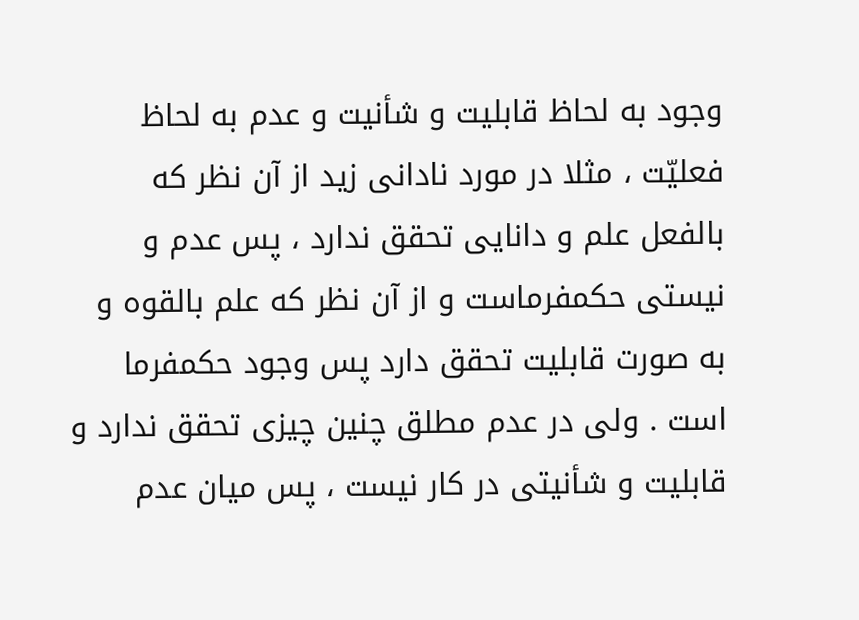وجود به لحاظ قابليت و شأنيت و عدم به لحاظ فعليّت ، مثلا در مورد نادانى زيد از آن نظر كه بالفعل علم و دانايى تحقق ندارد ، پس عدم و نيستى حكمفرماست و از آن نظر كه علم بالقوه و به صورت قابليت تحقق دارد پس وجود حكمفرما است . ولى در عدم مطلق چنين چيزى تحقق ندارد و قابليت و شأنيتى در كار نيست ، پس ميان عدم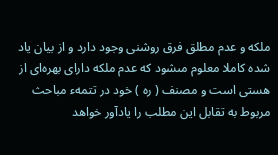ملكه و عدم مطلق فرق روشنى وجود دارد و از بيان ياد شده كاملا معلوم مىشود كه عدم ملكه داراى بهره‌اى از هستى است و مصنف ( ره ) خود در تتمهء مباحث مربوط به تقابل اين مطلب را يادآور خواهد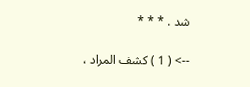شد . * * *

--> ( 1 ) كشف المراد ،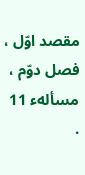مقصد اوّل ، فصل دوّم ، مسألهء 11 .